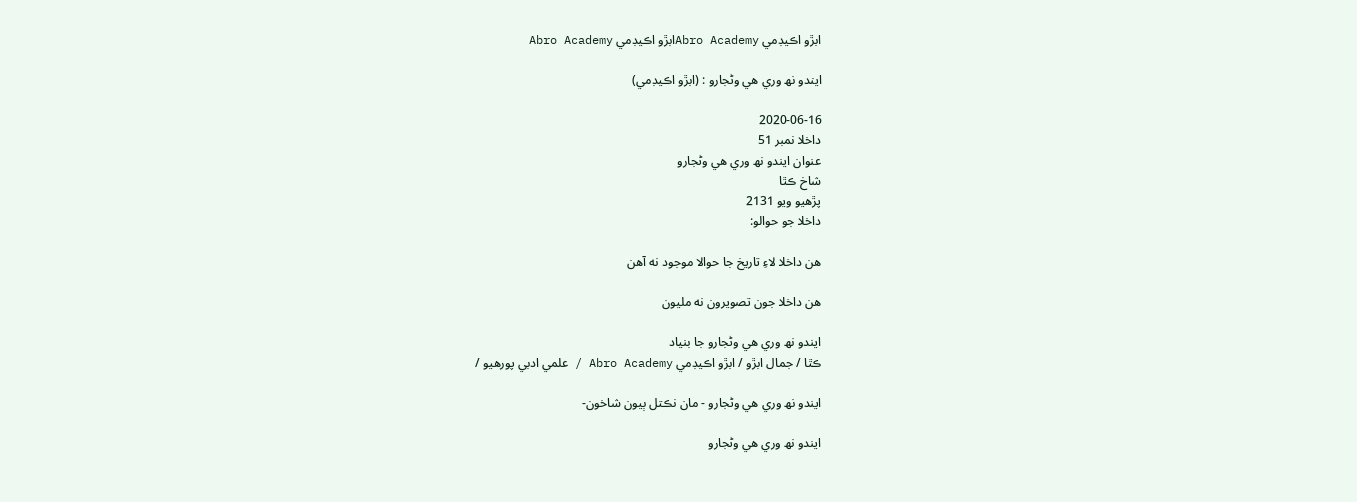ابڙو اڪيڊمي Abro Academyابڙو اڪيڊمي Abro Academy

ايندو نھ وري ھي وڻجارو : (ابڙو اڪيڊمي)

2020-06-16
داخلا نمبر 51
عنوان ايندو نھ وري ھي وڻجارو
شاخ ڪٿا
پڙهيو ويو 2131
داخلا جو حوالو:

هن داخلا لاءِ تاريخ جا حوالا موجود نه آهن

هن داخلا جون تصويرون نه مليون

ايندو نھ وري ھي وڻجارو جا بنياد
ڪٿا / جمال ابڙو / ابڙو اڪيڊمي Abro Academy / علمي ادبي پورهيو /

ايندو نھ وري ھي وڻجارو - مان نڪتل ٻيون شاخون-

ايندو نھ وري ھي وڻجارو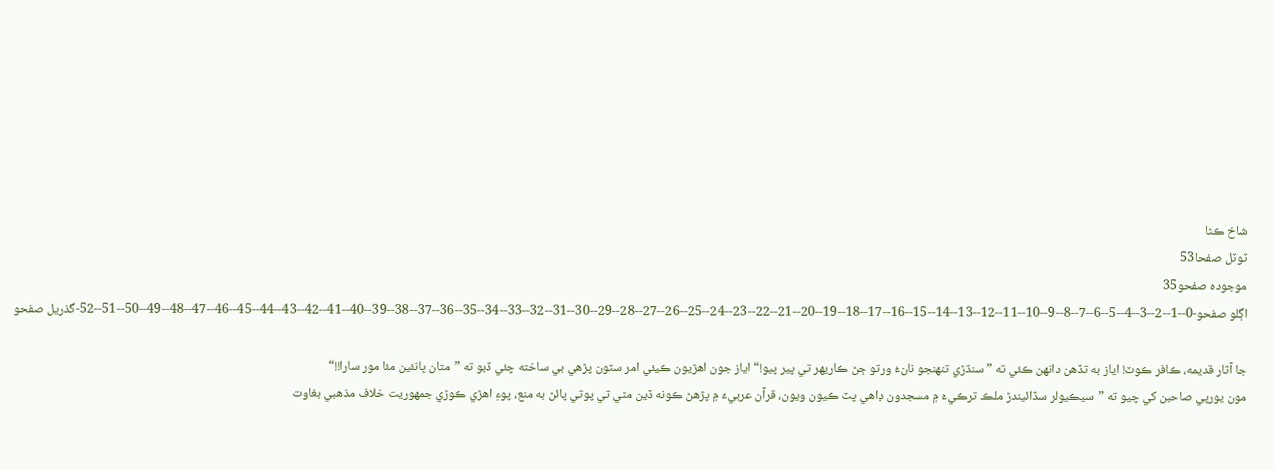شاخ ڪٿا
ٽوٽل صفحا53
موجودہ صفحو35
اڳلو صفحو-0--1--2--3--4--5--6--7--8--9--10--11--12--13--14--15--16--17--18--19--20--21--22--23--24--25--26--27--28--29--30--31--32--33--34--35--36--37--38--39--40--41--42--43--44--45--46--47--48--49--50--51--52-گذريل صفحو

جا آثار قديمه، ڪافر ڪوٽ! اياز به تڏهن دانهن ڪئي ته ”سنڌڙي تنهنجو نانءُ ورتو ڄڻ ڪاريهر تي پير پيو!“ اياز جون اهڙيون ڪيئي امر سٽون پڙهي بي ساخته چئي ڏبو ته ”متان ڀانئين مئا مور سارا!!“
مون يورپي صاحبن کي چيو ته ”سيڪيولر سڏائيندڙ ملڪ ترڪيءَ ۾ مسجدون ڊاهي پٽ ڪيون ويون، قرآن عربيءَ ۾ پڙهڻ ڪونه ڏين مٿي تي پوتي پائڻ به منع، پوءِ اهڙي ڪوڙي جمهوريت خلاف مذهبي بغاوت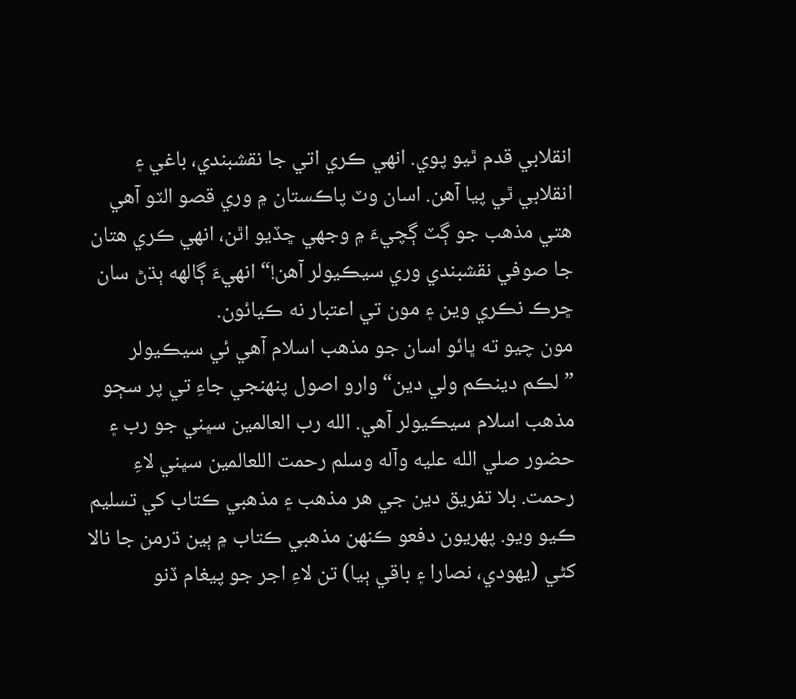انقلابي قدم ٿيو پوي. انهي ڪري اتي جا نقشبندي، باغي ۽ انقلابي ٿي پيا آهن. اسان وٽ پاڪستان ۾ وري قصو الٽو آهي هتي مذهب جو ڳٽ ڳچيءَ ۾ وجهي ڇڏيو اٿن، انهي ڪري هتان جا صوفي نقشبندي وري سيڪيولر آهن!“ انهيءَ ڳالهه ٻڌڻ سان ڇرڪ نڪري وين ۽ مون تي اعتبار نه ڪيائون.
مون چيو ته ڀائو اسان جو مذهب اسلام آهي ئي سيڪيولر ”لڪم دينڪم ولي دين“ وارو اصول پنهنجي جاءِ تي پر سڄو مذهب اسلام سيڪيولر آهي. الله رب العالمين سڀني جو رب ۽ حضور صلي الله عليه وآله وسلم رحمت اللعالمين سڀني لاءِ رحمت. بلا تفريق دين جي هر مذهب ۽ مذهبي ڪتاب کي تسليم ڪيو ويو. پهريون دفعو ڪنهن مذهبي ڪتاب ۾ ٻين ڌرمن جا نالا کڻي (يهودي، نصارا ۽ باقي ٻيا) تن لاءِ اجر جو پيغام ڏنو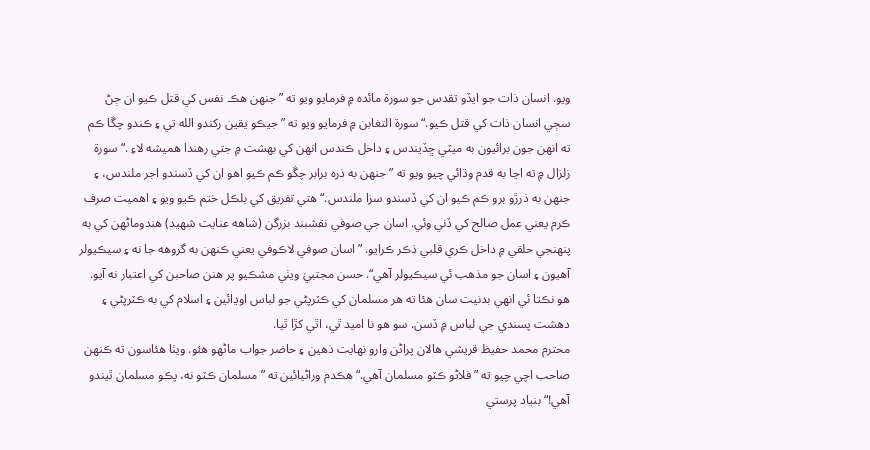ويو. انسان ذات جو ايڏو تقدس جو سورة مائده ۾ فرمايو ويو ته ”جنهن هڪ نفس کي قتل ڪيو ان ڄڻ سڄي انسان ذات کي قتل ڪيو.“ سورة التغابن ۾ فرمايو ويو ته ”جيڪو يقين رکندو الله تي ۽ ڪندو چڱا ڪم ته انهن جون برائيون به ميٽي ڇڏيندس ۽ داخل ڪندس انهن کي بهشت ۾ جتي رهندا هميشه لاءِ .“ سورة زلزال ۾ ته اڃا به قدم وڌائي چيو ويو ته ”جنهن به ذره برابر چڱو ڪم ڪيو اهو ان کي ڏسندو اجر ملندس، ۽ جنهن به ذرڙو برو ڪم ڪيو ان کي ڏسندو سزا ملندس.“ هتي تفريق کي بلڪل ختم ڪيو ويو ۽ اهميت صرف ڪرم يعني عمل صالح کي ڏني وئي. اسان جي صوفي نقشبند بزرگن (شاهه عنايت شهيد) هندوماڻهن کي به پنهنجي حلقي ۾ داخل ڪري قلبي ذڪر ڪرايو. ”اسان صوفي لاڪوفي يعني ڪنهن به گروهه جا نه ۽ سيڪيولر آهيون ۽ اسان جو مذهب ئي سيڪيولر آهي“. حسن مجتبيٰ ويٺي مشڪيو پر هنن صاحبن کي اعتبار نه آيو. هو نڪتا ئي انهي بدنيت سان هئا ته هر مسلمان کي ڪٽرپڻي جو لباس اوڍائين ۽ اسلام کي به ڪٽرپڻي ۽ دهشت پسندي جي لباس ۾ ڏسن. سو هو نا اميد ٿي، اٿي کڙا ٿيا.
محترم محمد حفيظ قريشي هالان پراڻن وارو نهايت ذهين ۽ حاضر جواب ماڻهو هئو. ويٺا هئاسون ته ڪنهن صاحب اچي چيو ته ”فلاڻو ڪٽو مسلمان آهي.“ هڪدم وراڻيائين ته ”مسلمان ڪٽو نه، پڪو مسلمان ٿيندو آهي!“ بنياد پرستي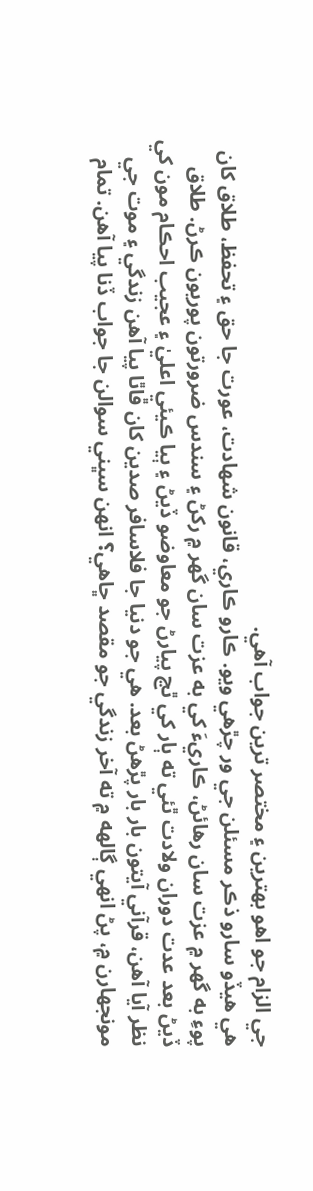جي الزام جو اهو بهترين ۽ مختصر ترين جواب آهي.
هي هيڏو سارو ذڪر مسئلن جي ور چڙهي ويو. ڪارو ڪاري، قانون شهادت، عورت جا حق ۽ تحفظ، طلاق کان پوءِ به گهر ۾ عزت سان رهائڻ، ڪاريءَ کي به عزت سان گهر ۾ رکڻ ۽ سندس ضرورتون پوريون ڪرڻ. طلاق ڏيڻ بعد عدت دوران ولادت ٿئي ته ٻار کي ٿڃ پيارڻ جو معاوضو ڏيڻ ۽ ٻيا ڪيئي اعليٰ ۽ عجيب احڪام مون کي نظر آيا آهن، قرآني آيتون بار بار پڙهڻ بعد. هي جو دنيا جا فلاسافر صدين کان ڦاٿا پيا آهن زندگي ۽ موت جي مونجهارن ۾، پڻ انهي ڳالهه ۾ ته آخر زندگي جو مقصد ڇاهي؟ انهن سڀني سوالن جا جواب ڏنا پيا آهن. تمام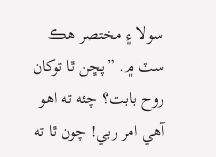سولا ۽ مختصر هڪ سٽ ۾. ”پڇن ٿا توکان روح بابت؟ چئه ته اهو آهي امر ربي! چون ٿا ته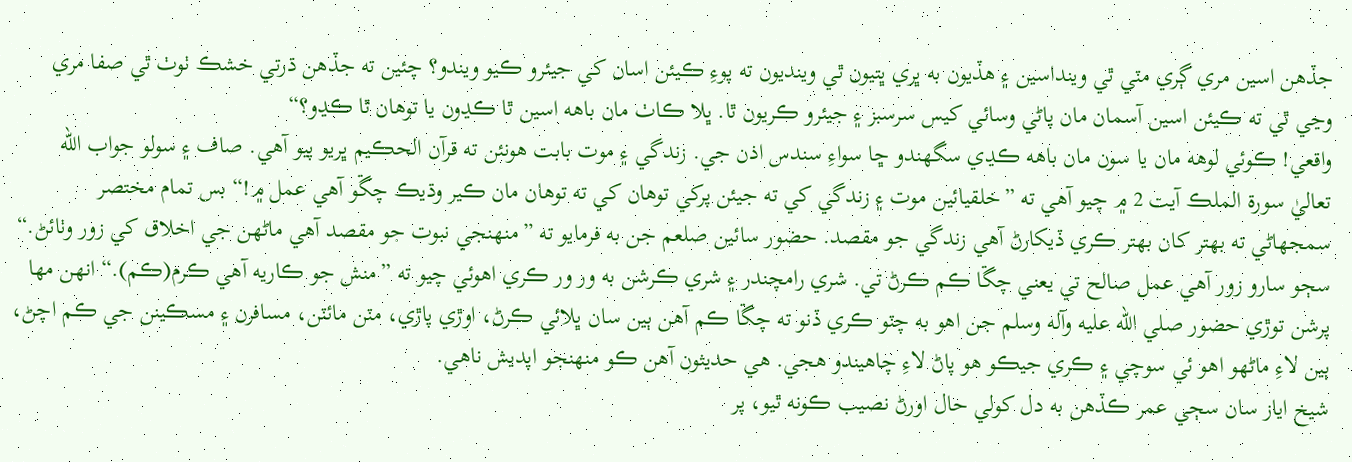جڏهن اسين مري ڳري مٽي ٿي وينداسين ۽ هڏيون به ڀري ڀتيون ٿي وينديون ته پوءِ ڪيئن اسان کي جيئرو ڪيو ويندو؟ چئين ته جڏهن ڌرتي خشڪ ٺوٺ ٿي صفا مري وڃي ٿي ته ڪيئن اسين آسمان مان پاڻي وسائي کيس سرسبز ۽ جيئرو ڪريون ٿا. ڀلا ڪاٺ مان باهه اسين ٿا ڪڍون يا توهان ٿا ڪڍو؟“
واقعي! ڪوئي لوهه مان يا سون مان باهه ڪڍي سگهندو ڇا سواءِ سندس اذن جي. زندگي ۽ موت بابت هونئن ته قرآن الحڪيم ڀريو پيو آهي. صاف ۽ سولو جواب الله تعاليٰ سورة الملڪ آيت 2 ۾ چيو آهي ته ”خلقيائين موت ۽ زندگي کي ته جيئن پرکي توهان کي ته توهان مان ڪير وڌيڪ چڱو آهي عمل ۾!“ بس تمام مختصر سمجهاڻي ته بهتر کان بهتر ڪري ڏيکارڻ آهي زندگي جو مقصد. حضور سائين صلعم جن به فرمايو ته ”منهنجي نبوت جو مقصد آهي ماڻهن جي اخلاق کي زور وٺائڻ.“ سڄو سارو زور آهي عمل صالح تي يعني چڱا ڪم ڪرڻ تي. شري رامچندر ۽ شري ڪرشن به ور ور ڪري اهوئي چيو ته ”منش جو ڪاريه آهي ڪرم(ڪم).“ انهن مها پرشن توڙي حضور صلي الله عليه وآله وسلم جن اهو به چٽو ڪري ڏنو ته چڱا ڪم آهن ٻين سان ڀلائي ڪرڻ، اوڙي پاڙي، مٽن مائٽن، مسافرن ۽ مسڪينن جي ڪم اچڻ، ٻين لاءِ ماڻهو اهو ئي سوچي ۽ ڪري جيڪو هو پاڻ لاءِ چاهيندو هجي. هي حديثون آهن ڪو منهنجو اپديش ناهي.
شيخ اياز سان سڄي عمر ڪڏهن به دل کولي حال اورڻ نصيب ڪونه ٿيو، پر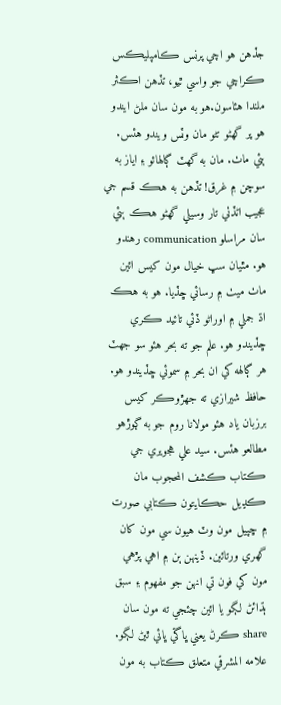جڏهن هو اچي پرنس ڪامپليڪس ڪراچي جو واسي ٿيو، تڏهن اڪثر ملندا هئاسون.هو به مون سان ملڻ ايندو هو پر گهڻو تڻو مان وٽس ويندو هئس. ٻئي ماٺ. مان به گهٽ ڳالهائو ۽ اياز به سوچن ۾ غرق! تڏهن به هڪ قسم جي عجيب اڻڏٺي تار وسيلي گهڻو هڪ ٻئي سان مراسلو communication رهندو هو. مٿيان سڀ خيال مون کيس ائين ماٺ ميٺ ۾ رسائي ڇڏيا. هو به هڪ اڌ جملي ۾ اوراڻو ڏئي تائيد ڪري ڇڏيندو هو. علم جو ته بحر هئو سو جهٽ هر ڳالهه کي ان بحر ۾ سموئي ڇڏيندو هو. حافظ شيرازي ته جهڙوڪر کيس برزبان ياد هئو مولانا روم جو به ڳوڙهو مطالعو هئس. سيد علي هجويري جي ڪتاب ڪشف المحجوب مان ڪڍيل حڪايتون ڪتابي صورت ۾ ڇپيل مون وٽ هيون سي مون کان گهري ورتائين. ڏينهن ٻن ۾ اهي پڙهي مون کي فون تي انهن جو مفهوم ۽ سبق ٻڌائڻ لڳو يا ائين چئجي ته مون سان share ڪرڻ يعني ڀاڱي ڀائي ٿيڻ لڳو. علامه المشرقي متعلق ڪتاب به مون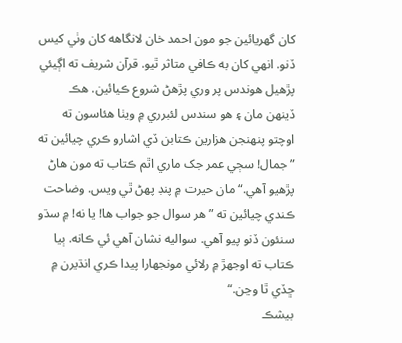کان گهريائين جو مون احمد خان لانگاهه کان وٺي کيس ڏنو. انهي کان به ڪافي متاثر ٿيو. قرآن شريف ته اڳيئي پڙهيل هوندس پر وري پڙهڻ شروع ڪيائين. هڪ ڏينهن مان ۽ هو سندس لئبرري ۾ ويٺا هئاسون ته اوچتو پنهنجن هزارين ڪتابن ڏي اشارو ڪري چيائين ته ”جمال! سڄي عمر جک ماري اٿم ڪتاب ته مون هاڻ پڙهيو آهي.“ مان حيرت ۾ پنڊ پهڻ ٿي ويس. وضاحت ڪندي چيائين ته ”هر سوال جو جواب ها! يا نه! ۾ سڌو سنئون ڏنو پيو آهي. سواليه نشان آهي ئي ڪانه. ٻيا ڪتاب ته اوجهڙ ۾ رلائي مونجهارا پيدا ڪري انڌيرن ۾ ڇڏي ٿا وڃن.“
بيشڪ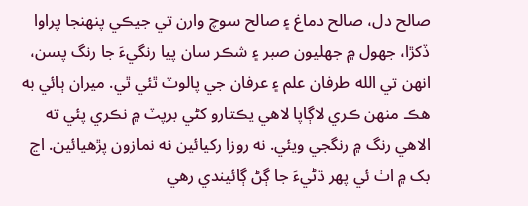صالح دل، صالح دماغ ۽ صالح سوچ وارن تي جيڪي پنهنجا پراوا ڏکڙا، جهول ۾ جهليون صبر ۽ شڪر سان پيا رنگيءَ جا رنگ پسن، انهن تي الله طرفان علم ۽ عرفان جي پالوٽ ٿئي ٿي. ميران ٻائي به هڪ منهن ڪري لاڳاپا لاهي يڪتارو کڻي برپٽ ۾ نڪري پئي ته الاهي رنگ ۾ رنگجي ويئي. نه روزا رکيائين نه نمازون پڙهيائين. اڃ بک ۾ اٺ ئي پهر ڌڻيءَ جا ڳڻ ڳائيندي رهي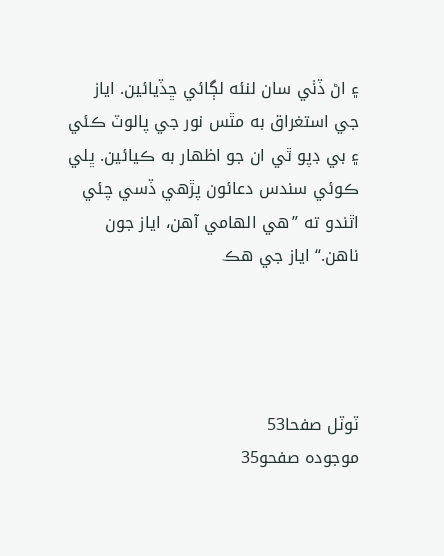۽ اڻ ڏٺي سان لنئه لڳائي ڇڏيائين. اياز جي استغراق به مٿس نور جي پالوٽ ڪئي ۽ بي ڊپو ٿي ان جو اظهار به ڪيائين. ڀلي ڪوئي سندس دعائون پڙهي ڏسي چئي اٿندو ته ”هي الهامي آهن، اياز جون ناهن.“ اياز جي هڪ




ٽوٽل صفحا53
موجودہ صفحو35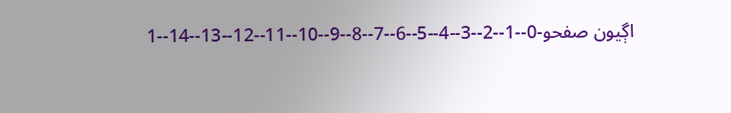اڳيون صفحو-0--1--2--3--4--5--6--7--8--9--10--11--12--13--14--1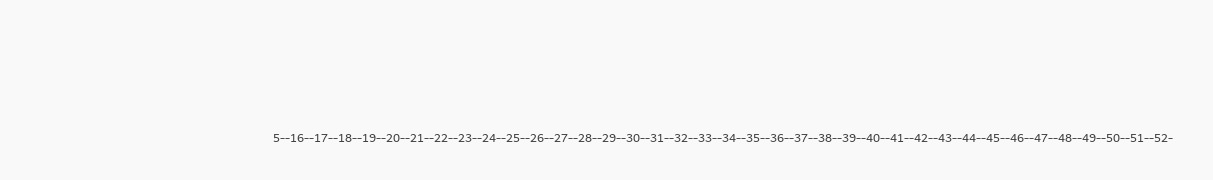5--16--17--18--19--20--21--22--23--24--25--26--27--28--29--30--31--32--33--34--35--36--37--38--39--40--41--42--43--44--45--46--47--48--49--50--51--52-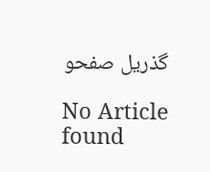گذريل صفحو

No Article found